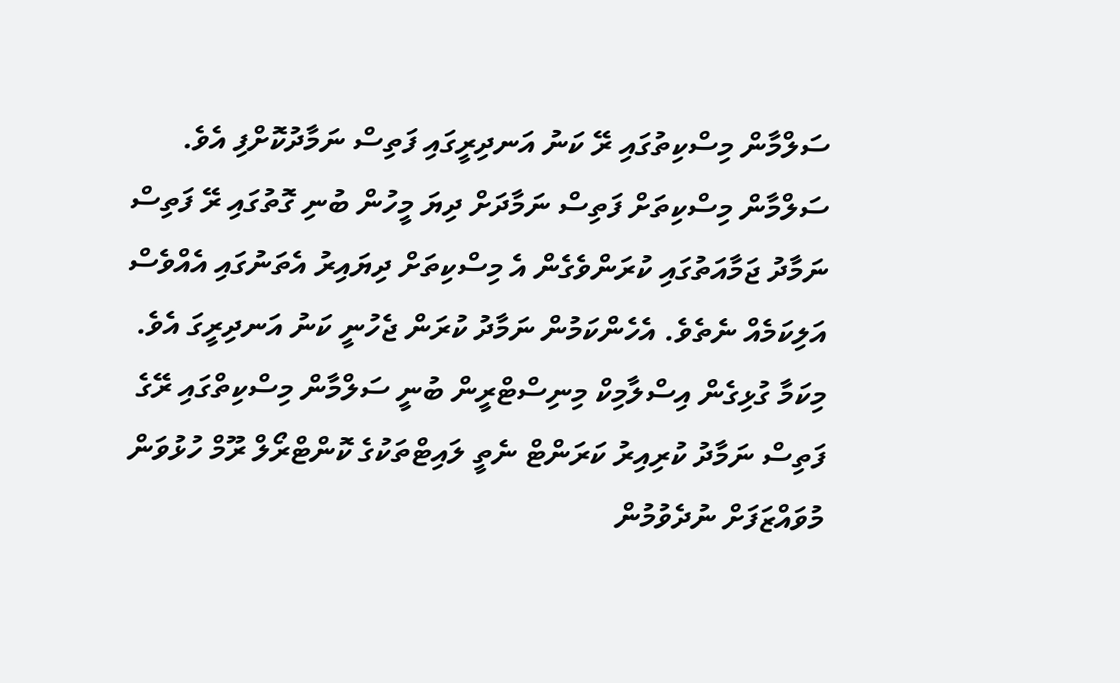ސަލްމާން މިސްކިތުގައި ރޭ ކަނު އަނދިރީގައި ފަތިސް ނަމާދުކޮށްފި އެވެ.
ސަލްމާން މިސްކިތަށް ފަތިސް ނަމާދަށް ދިޔަ މީހުން ބުނި ގޮތުގައި ރޭ ފަތިސް ނަމާދު ޖަމާއަތުގައި ކުރަންވެގެން އެ މިސްކިތަށް ދިޔައިރު އެތަނުގައި އެއްވެސް އަލިކަމެއް ނެތެވެ. އެހެންކަމުން ނަމާދު ކުރަން ޖެހުނީ ކަނު އަނދިރީގަ އެވެ.
މިކަމާ ގުޅިގެން އިސްލާމިކް މިނިސްޓްރީން ބުނީ ސަލްމާން މިސްކިތްގައި ރޭގެ ފަތިސް ނަމާދު ކުރިއިރު ކަރަންޓް ނެތީ ލައިޓްތަކުގެ ކޮންޓްރޯލް ރޫމް ހުޅުވަން މުވައްޒަފަށް ނުދެވުމުން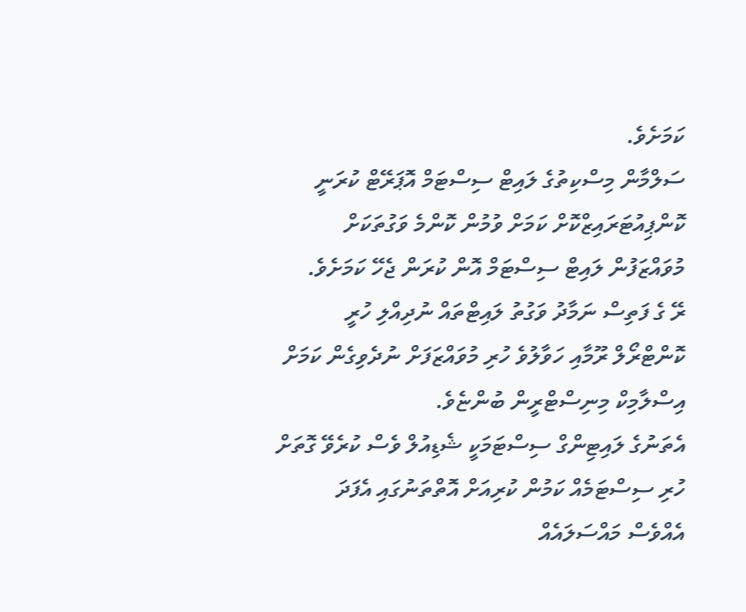ކަމަށެވެ.
ސަލްމާން މިސްކިތުގެ ލައިޓް ސިސްޓަމް އޮޕަރޭޓް ކުރަނީ ކޮންޕިއުޓަރައިޒްކޮށް ކަމަށް ވުމުން ކޮންމެ ވަގުތަކަށް މުވައްޒަފުން ލައިޓް ސިސްޓަމް އޮން ކުރަން ޖެހޭ ކަމަށެވެ.
ރޭ ގެ ފަތިސް ނަމާދު ވަގުތު ލައިޓްތައް ނުދިއްލި ހުރީ ކޮންޓްރޯލް ރޫމާއި ހަވާލުވެ ހުރި މުވައްޒަފަށް ނުދެވިގެން ކަމަށް އިސްލާމިކް މިނިސްޓްރީން ބުންޏެވެ.
އެތަނުގެ ލައިޓިންގް ސިސްޓަމަކީ ޝެޑިއުލް ވެސް ކުރެވޭ ގޮތަށް ހުރި ސިސްޓަމެއް ކަމުން ކުރިއަށް އޮތްތަނުގައި އެފަދަ އެއްވެސް މައްސަލައެއް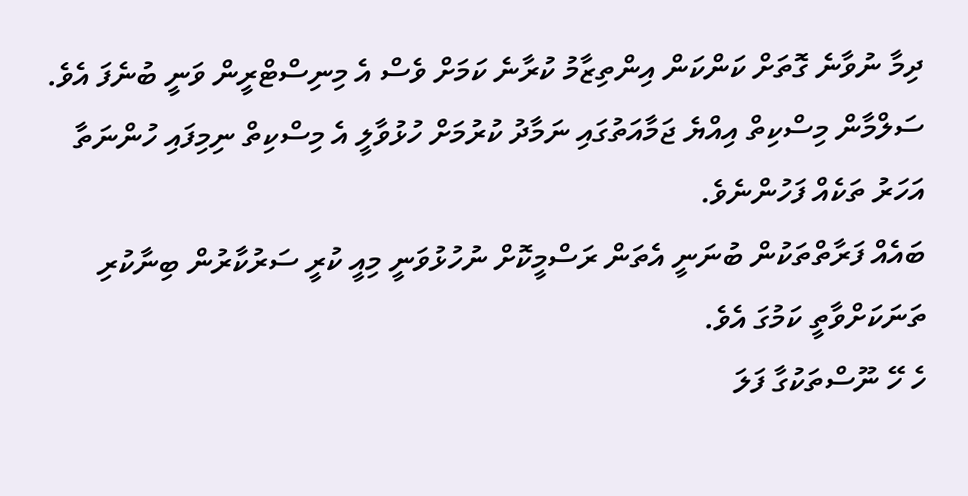ދިމާ ނުވާނެ ގޮތަށް ކަންކަން އިންތިޒާމު ކުރާނެ ކަމަށް ވެސް އެ މިނިސްޓްރީން ވަނީ ބުނެފަ އެވެ.
ސަލްމާން މިސްކިތް އިއްޔެ ޖަމާއަތުގައި ނަމާދު ކުރުމަށް ހުޅުވާލީ އެ މިސްކިތް ނިމިފައި ހުންނަތާ އަހަރު ތަކެއް ފަހުންނެވެ.
ބައެއް ފަރާތްތަކުން ބުނަނީ އެތަން ރަސްމީކޮށް ނުހުޅުވަނީ މިއީ ކުރީ ސަރުކާރުން ބިނާކުރި ތަނަކަށްވާތީ ކަމުގަ އެވެ.
ހެ ހޭ ނޫސްތަކުގާ ފަލަ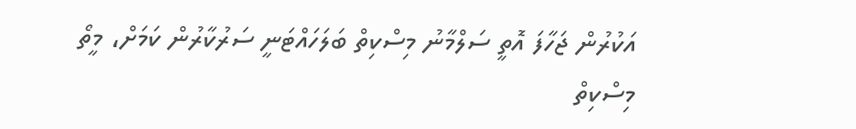އަކުރުން ޖަހާފަ އޮތީ ސަލްމާނު މިސްކިތް ބަލަހައްޓަނީ ސަރުކާރުން ކަމަށް، މީތޯ މިސްކިތް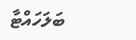ބަލަހައްޓާ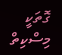ގޮތަކީ މިސްކިތް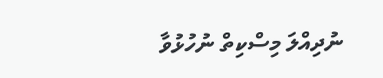ނުދިއްލަ މިސްކިތް ނުހުޅުވާ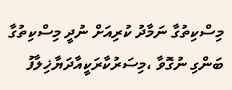މިސްކިތުގާ ނަމާދު ކުރިއަށް ނުދީ މިސްކިތުގާ ބަންގި ނުގޮވާ ،މިސަރުކާރަކީއާދަޔާޚިލާފު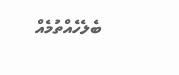ބެލެހެއްތުމެއް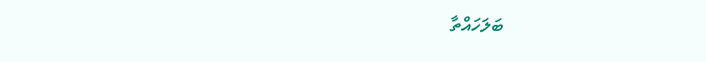ބަލަހައްތާ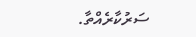ސަރުކާރެއްތާ.